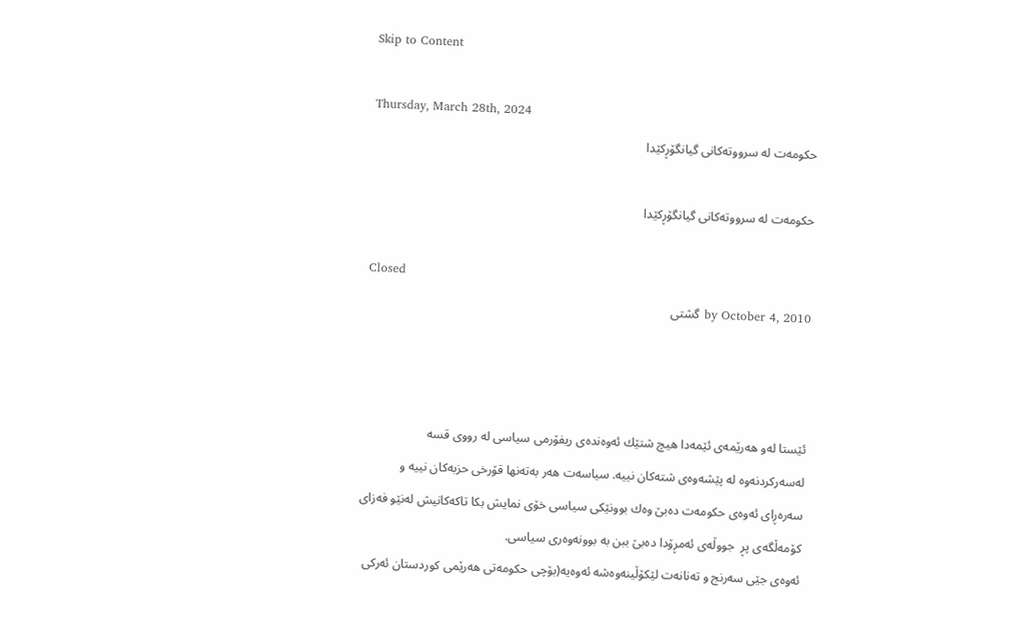Skip to Content

Thursday, March 28th, 2024
حكومه‌ت له‌ سرووته‌كانی گیانگۆڕكێدا

حكومه‌ت له‌ سرووته‌كانی گیانگۆڕكێدا

Closed
by October 4, 2010 گشتی



ئێستا له‌و هه‌رێمه‌ی ئێمه‌دا هیچ شتێك ئه‌وه‌نده‌ی ریفۆرمی سیاسی له‌ رووی قسه‌ له‌سه‌ركردنه‌وه‌ له‌ پێشه‌وه‌ی شته‌كان نییه‌. سیاسه‌ت هه‌ر به‌ته‌نها قۆرخی حزبه‌كان نییه‌ و سه‌ره‌ڕای ئه‌وه‌ی حكومه‌ت ده‌بێ‌ وه‌ك بوونێكی سیاسی خۆی نمایش بكا تاكه‌كانیش له‌نێو فه‌زای كۆمه‌ڵگه‌ی پڕ  جووڵه‌ی ئه‌مڕۆدا ده‌بێ‌ ببن به‌ بوونه‌وه‌ری سیاسی.
ئه‌وه‌ی جێی سه‌رنج و ته‌نانه‌ت لێكۆڵینه‌وه‌شه‌ ئه‌وه‌یه‌(بۆچی حكومه‌تی هه‌رێمی كوردستان ئه‌ركی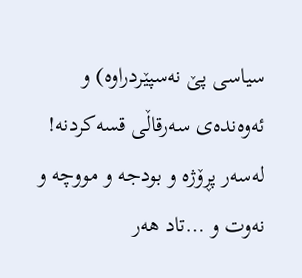سیاسی پێ‌ نه‌سپێردراوه‌) و ئه‌وه‌نده‌ی سه‌رقاڵی قسه‌كردنه‌! له‌سه‌ر پڕۆژه‌ و بودجه‌ و مووچه‌ و نه‌وت و …تاد هه‌ر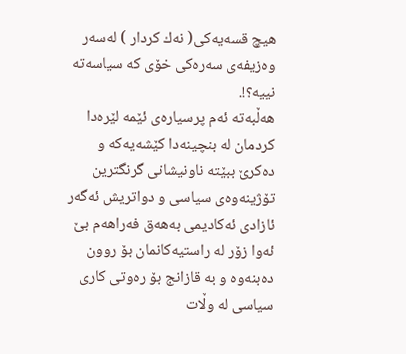هیچ قسه‌یه‌كی( نه‌ك كردار ) له‌سه‌ر وه‌زیفه‌ی سه‌ره‌كی خۆی كه‌ سیاسه‌ته‌ نییه‌؟!.
هه‌ڵبه‌ته‌ ئه‌م پرسیاره‌ی ئێمه‌ لێره‌دا كردمان له‌ بنچینه‌دا كێشه‌یه‌كه‌ و ده‌كرێ‌ ببێته‌ ناونیشانی گرنگترین تۆژینه‌وه‌ی سیاسی و دواتریش ئه‌گه‌ر ئازادی ئه‌كادیمی به‌هه‌ق فه‌راهه‌م بێ‌ ئه‌وا زۆر له‌ راستیه‌كانمان بۆ روون ده‌بنه‌وه‌ و به‌ قازانج بۆ ره‌وتی كاری سیاسی له‌ وڵات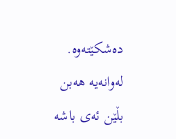ده‌شكێته‌وه‌.
له‌وانه‌یه‌ هه‌بن بڵێن ئه‌ی باشه‌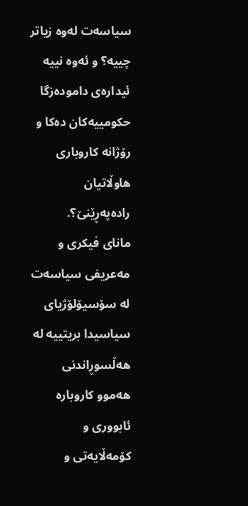سیاسه‌ت له‌وه‌ زیاتر چییه‌؟ و ئه‌وه‌ نییه‌ ئیداره‌ی داموده‌زگا حكومییه‌كان ده‌كا و رۆژانه‌ كاروباری هاوڵاتیان راده‌په‌ڕێنێ‌؟.
مانای فیكری و مه‌عریفی سیاسه‌ت له‌ سۆسیۆلۆژیای سیاسیدا بریتییه‌ له‌ هه‌ڵسوڕاندنی هه‌موو كاروباره‌ ئابووری و كۆمه‌ڵایه‌تی و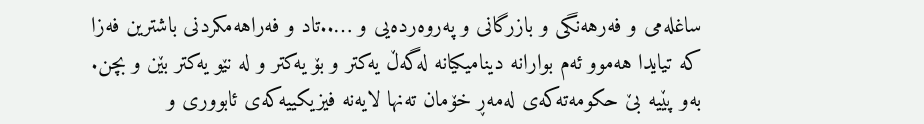ساغله‌می و فه‌رهه‌نگی و بازرگانی و په‌روه‌رده‌یی و …..تاد و فه‌راهه‌مكردنی باشترین فه‌زا كه‌ تیایدا هه‌موو ئه‌م بوارانه‌ دینامیكیانه‌ له‌گه‌ڵ یه‌كتر و بۆ یه‌كتر و له‌ نێو یه‌كتر بێن و بچن.
به‌و پێیه‌ بێ‌ حكومه‌ته‌كه‌ی له‌مه‌ڕ خۆمان ته‌نها لایه‌نه‌ فیزیكییه‌كه‌ی ئابووری و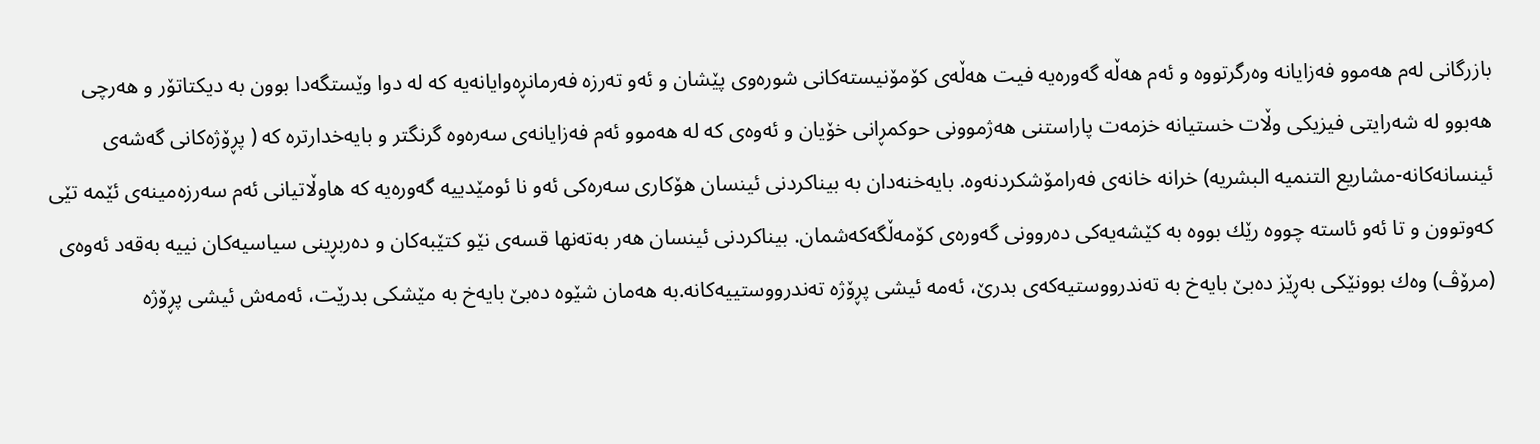بازرگانی له‌م هه‌موو فه‌زایانه‌ وه‌رگرتووه‌ و ئه‌م هه‌ڵه‌ گه‌وره‌یه‌ فیت هه‌ڵه‌ی كۆمۆنیسته‌كانی شوره‌وی پێشان و ئه‌و ته‌رزه‌ فه‌رمانڕه‌وایانه‌یه‌ كه‌ له‌ دوا وێستگه‌دا بوون به‌ دیكتاتۆر و هه‌رچی هه‌بوو له‌ شه‌رایتی فیزیكی وڵات خستیانه‌ خزمه‌ت پاراستنی هه‌ژموونی حوكمڕانی خۆیان و ئه‌وه‌ی كه‌ له‌ هه‌موو ئه‌م فه‌زایانه‌ی سه‌ره‌وه‌ گرنگتر و بایه‌خدارتره‌ كه‌ ( پڕۆژه‌كانی گه‌شه‌ی ئینسانه‌كانه‌-مشاریع التنمیه‌ البشریه‌) خرانه‌ خانه‌ی فه‌رامۆشكردنه‌وه‌. بایه‌خنه‌دان به‌ بیناكردنی ئینسان هۆكاری سه‌ره‌كی ئه‌و نا ئومێدییه‌ گه‌وره‌یه‌ كه‌ هاوڵاتیانی ئه‌م سه‌رزه‌مینه‌ی ئێمه‌ تێی كه‌وتوون و تا ئه‌و ئاسته‌ چووه‌ رێك بووه‌ به‌ كێشه‌یه‌كی ده‌روونی گه‌وره‌ی كۆمه‌ڵگه‌كه‌شمان. بیناكردنی ئینسان هه‌ر به‌ته‌نها قسه‌ی نێو كتێبه‌كان و ده‌ربڕینی سیاسیه‌كان نییه‌ به‌قه‌د ئه‌وه‌ی (مرۆڤ) وه‌ك بوونێكی به‌ڕێز ده‌بێ‌ بایه‌خ به‌ ته‌ندرووستیه‌كه‌ی بدرێ‌، ئه‌مه‌ ئیشی پڕۆژه‌ ته‌ندرووستییه‌كانه‌.به‌ هه‌مان شێوه‌ ده‌بێ‌ بایه‌خ به‌ مێشكی بدرێت، ئه‌مه‌ش ئیشی پڕۆژه‌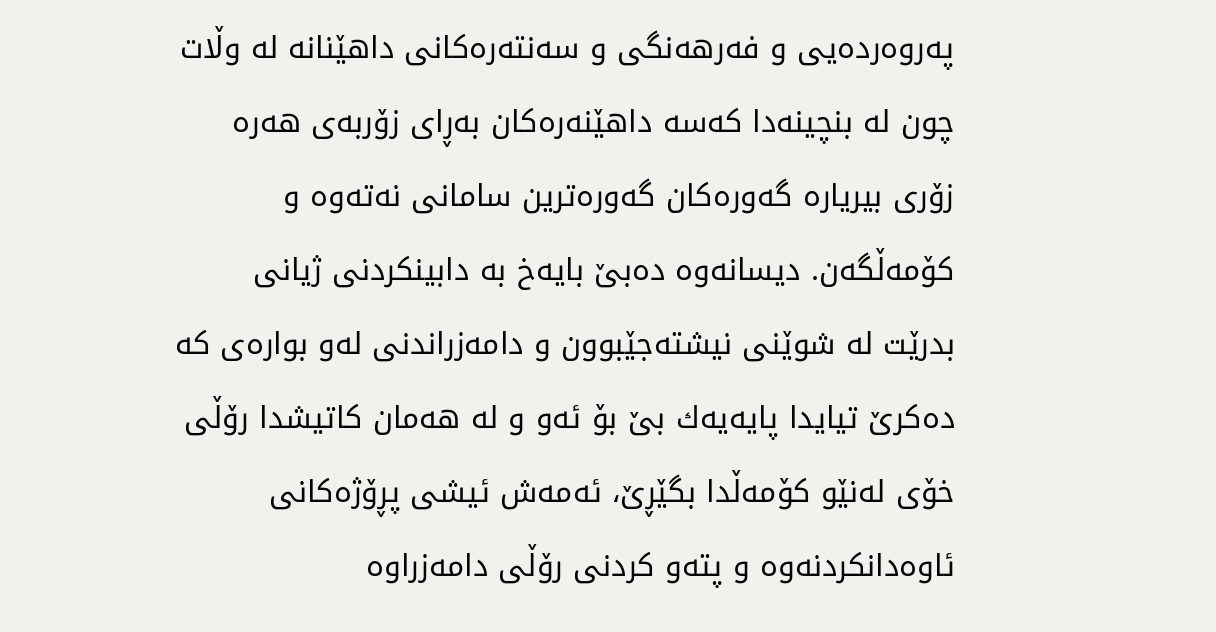په‌روه‌رده‌یی و فه‌رهه‌نگی و سه‌نته‌ره‌كانی داهێنانه‌ له‌ وڵات چون له‌ بنچینه‌دا كه‌سه‌ داهێنه‌ره‌كان به‌ڕای زۆربه‌ی هه‌ره‌ زۆری بیریاره‌ گه‌وره‌كان گه‌وره‌ترین سامانی نه‌ته‌وه‌ و كۆمه‌ڵگه‌ن. دیسانه‌وه‌ ده‌بێ‌ بایه‌خ به‌ دابینكردنی ژیانی بدرێت له‌ شوێنی نیشته‌جێبوون و دامه‌زراندنی له‌و بواره‌ی كه‌ ده‌كرێ‌ تیایدا پایه‌یه‌ك بێ‌ بۆ ئه‌و و له‌ هه‌مان كاتیشدا رۆڵی خۆی له‌نێو كۆمه‌ڵدا بگێڕێ‌، ئه‌مه‌ش ئیشی پڕۆژه‌كانی ئاوه‌دانكردنه‌وه‌ و پته‌و كردنی رۆڵی دامه‌زراوه‌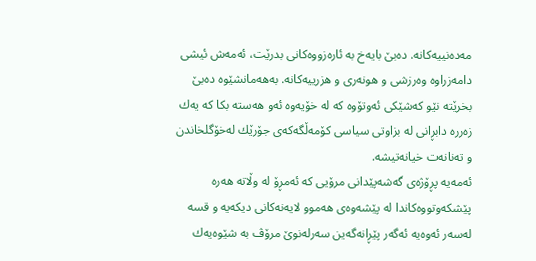مه‌ده‌نییه‌كانه‌. ده‌بێ‌ بایه‌خ به‌ ئاره‌زووه‌كانی بدرێت، ئه‌مه‌ش ئیشی دامه‌زراوه‌ وه‌رزشی و هونه‌ری و هزرییه‌كانه‌. به‌هه‌مانشێوه‌ ده‌بێ‌ بخرێته‌ نێو كه‌شێكی ئه‌وتۆوه‌ كه‌ له‌ خۆیه‌وه‌ ئه‌و هه‌سته‌ بكا كه‌ یه‌ك زه‌رره‌ دابڕانی له‌ بزاوتی سیاسی كۆمه‌ڵگه‌كه‌ی جۆرێك له‌خۆگلخاندن و ته‌نانه‌ت خیانه‌تیشه‌.
ئه‌مه‌یه‌ پڕۆژه‌ی گه‌شه‌پێدانی مرۆیی كه‌ ئه‌مڕۆ له‌ وڵاته‌ هه‌ره‌ پێشكه‌وتووه‌كاندا له‌ پێشه‌وه‌ی هه‌موو لایه‌نه‌كانی دیكه‌یه‌ و قسه‌ له‌سه‌ر ئه‌وه‌یه‌ ئه‌گه‌ر پێڕانه‌گه‌ین سه‌رله‌نوێ‌ مرۆڤ به‌ شێوه‌یه‌ك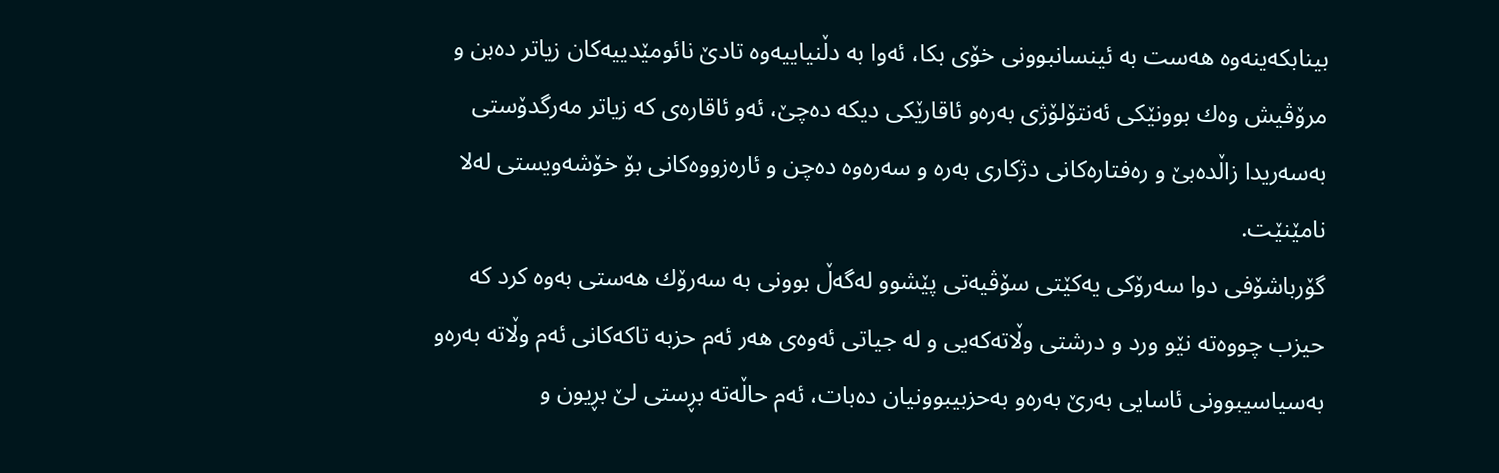بینابكه‌ینه‌وه‌ هه‌ست به‌ ئینسانبوونی خۆی بكا، ئه‌وا به‌ دڵنیاییه‌وه‌ تادێ‌ نائومێدییه‌كان زیاتر ده‌بن و مرۆڤیش وه‌ك بوونێكی ئه‌نتۆلۆژی به‌ره‌و ئاقارێكی دیكه‌ ده‌چێ‌، ئه‌و ئاقاره‌ی كه‌ زیاتر مه‌رگدۆستی به‌سه‌ریدا زاڵده‌بێ‌ و ره‌فتاره‌كانی دژكاری به‌ره‌ و سه‌ره‌وه‌ ده‌چن و ئاره‌زووه‌كانی بۆ خۆشه‌ویستی له‌لا نامێنێت.
گۆرباشۆفی دوا سه‌رۆكی یه‌كێتی سۆڤیه‌تی پێشوو له‌گه‌ڵ بوونی به‌ سه‌رۆك هه‌ستی به‌وه‌ كرد كه‌ حیزب چووه‌ته‌ نێو ورد و درشتی وڵاته‌كه‌یی و له‌ جیاتی ئه‌وه‌ی هه‌ر ئه‌م حزبه‌ تاكه‌كانی ئه‌م وڵاته‌ به‌ره‌و به‌سیاسیبوونی ئاسایی به‌رێ‌ به‌ره‌و به‌حزبیبوونیان ده‌بات، ئه‌م حاڵه‌ته‌ بڕستی لێ‌ بڕیون و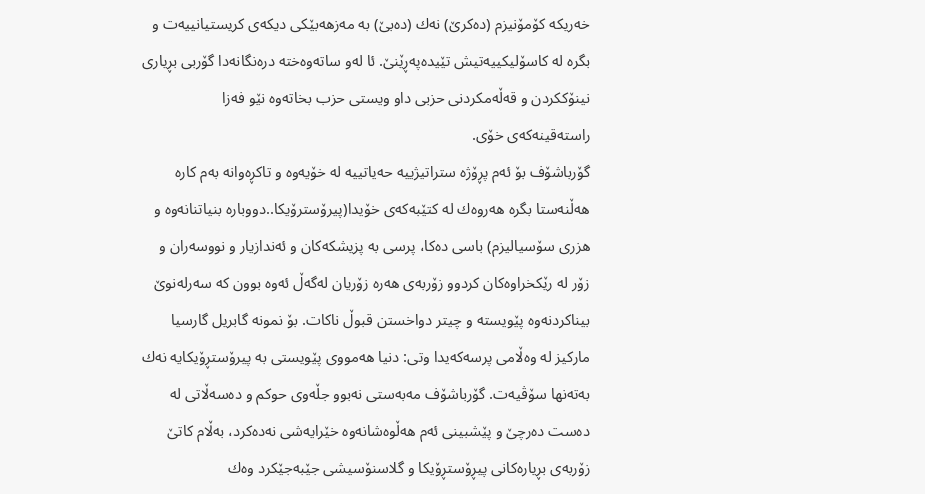خه‌ریكه‌ كۆمۆنیزم (ده‌كرێ‌) نه‌ك (ده‌بێ‌) به‌ مه‌زهه‌بێكی دیكه‌ی كریستیانییه‌ت و بگره‌ له‌ كاسۆلیكییه‌تیش تێیده‌په‌ڕێنێ‌. ئا له‌و ساته‌وه‌خته‌ دره‌نگانه‌دا گۆربی بڕیاری نینۆككردن و قه‌ڵه‌مكردنی حزبی داو ویستی حزب بخاته‌وه‌ نێو فه‌زا راسته‌قینه‌كه‌ی خۆی.
گۆرباشۆف بۆ ئه‌م پڕۆژه‌ ستراتیژییه‌ حه‌یاتییه‌ له‌ خۆیه‌وه‌ و تاكڕه‌وانه‌ به‌م كاره‌ هه‌ڵنه‌ستا بگره‌ هه‌روه‌ك له‌ كتێبه‌كه‌ی خۆیدا(پیرۆسترۆیكا..دووباره‌ بنیاتنانه‌وه‌ و هزری سۆسیالیزم) باسی ده‌كا، پرسی به‌ پزیشكه‌كان و ئه‌ندازیار و نووسه‌ران و زۆر له‌ رێكخراوه‌كان كردوو زۆربه‌ی هه‌ره‌ زۆریان له‌گه‌ڵ ئه‌وه‌ بوون كه‌ سه‌رله‌نوێ‌ بیناكردنه‌وه‌ پێویسته‌ و چیتر دواخستن قبوڵ ناكات. بۆ نمونه‌ گابریل گارسیا ماركیز له‌ وه‌ڵامی پرسه‌كه‌یدا وتی: دنیا هه‌مووی پێویستی به‌ پیرۆستڕۆیكایه‌ نه‌ك به‌ته‌نها سۆڤیه‌ت. گۆرباشۆف مه‌به‌ستی نه‌بوو جڵه‌وی حوكم و ده‌سه‌ڵاتی له‌ ده‌ست ده‌رچێ‌ و پێشبینی ئه‌م هه‌ڵوه‌شانه‌وه‌ خێرایه‌شی نه‌ده‌كرد، به‌ڵام كاتێ‌ زۆربه‌ی بڕیاره‌كانی پیڕۆستڕۆیكا و گلاسنۆسیشی جێبه‌جێكرد وه‌ك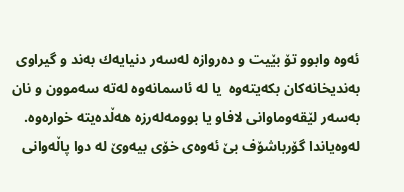ئه‌وه‌ وابوو تۆ بێیت و ده‌روازه‌ له‌سه‌ر دنیایه‌ك به‌ند و گیراوی به‌ندیخانه‌كان بكه‌یته‌وه‌  یا له‌ ئاسمانه‌وه‌ له‌ته‌ سه‌موون و نان به‌سه‌ر لێقه‌وماوانی لافاو یا بوومه‌له‌رزه‌ هه‌ڵده‌یته‌ خواره‌وه‌.
له‌وه‌یاندا گۆرباشۆف بێ‌ ئه‌وه‌ی خۆی بیه‌وێ‌ له‌ دوا پاڵه‌وانی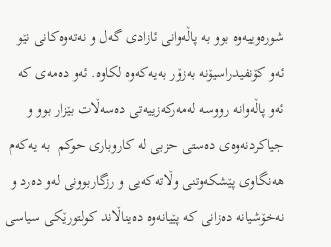شوره‌وییه‌وه‌ بوو به‌ پاڵه‌وانی ئازادی گه‌ل و نه‌ته‌وه‌كانی نێو ئه‌و كۆنفیدراسیۆنه‌ به‌زۆر به‌یه‌كه‌وه‌ لكاوه‌. ئه‌و ده‌مه‌ی كه‌ ئه‌و پاڵه‌وانه‌ رووسه‌ له‌مه‌ركه‌زییه‌تی ده‌سه‌ڵات بێزار بوو و جیاكردنه‌وه‌ی ده‌ستی حزبی له‌ كاروباری حوكم  به‌ یه‌كه‌م هه‌نگاوی پێشكه‌وتنی وڵاته‌كه‌یی و رزگاربوونی له‌و ده‌رد و نه‌خۆشیانه‌ ده‌زانی كه‌ پێیانه‌وه‌ ده‌یناڵاند كولتورێكی سیاسی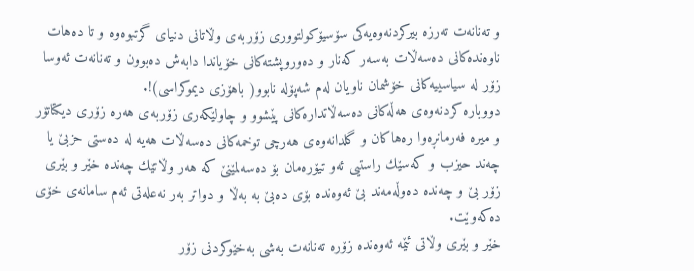و ته‌نانه‌ت ته‌رزه‌ بیركردنه‌وه‌یه‌كی سۆسیۆكولتووری زۆربه‌ی وڵاتانی دنیای گرتبوه‌وه‌ و تا ده‌هات ناوه‌نده‌كانی ده‌سه‌ڵات به‌سه‌ر كه‌نار و ده‌وروپشته‌كانی خۆیاندا دابه‌ش ده‌بوون و ته‌نانه‌ت ئه‌وسا زۆر له‌ سیاسییه‌كانی خۆشمان ناویان له‌م شه‌پۆله‌ نابوو( باهۆزی دیموكراسی)!.
دووباره‌ كردنه‌وه‌ی هه‌ڵه‌كانی ده‌سه‌ڵاتداره‌كانی پێشوو و چاولێكه‌ری زۆربه‌ی هه‌ره‌ زۆری دیكتاتۆر و میره‌ فه‌رمانڕه‌وا ره‌هاكان و گلدانه‌وه‌ی هه‌رچی توخمه‌كانی ده‌سه‌ڵات هه‌یه‌ له‌ ده‌ستی حزبێ یا چه‌ند حیزب و كه‌سێك راستیی ئه‌و تیۆره‌مان بۆ ده‌سه‌لمێنێ‌ كه‌ هه‌ر وڵاتێك چه‌نده‌ خێر و بێری زۆر بێ‌ و چه‌نده‌ ده‌وڵه‌مه‌ند بێ‌ ئه‌وه‌نده‌ بۆی ده‌بێ‌ به‌ به‌ڵا و دواتر به‌ر نه‌عله‌تی ئه‌م سامانه‌ی خۆی ده‌كه‌وێت.
خێر و بێری وڵاتی ئێمه‌ ئه‌وه‌نده‌ زۆره‌ ته‌نانه‌ت به‌شی به‌خێوكردنی زۆر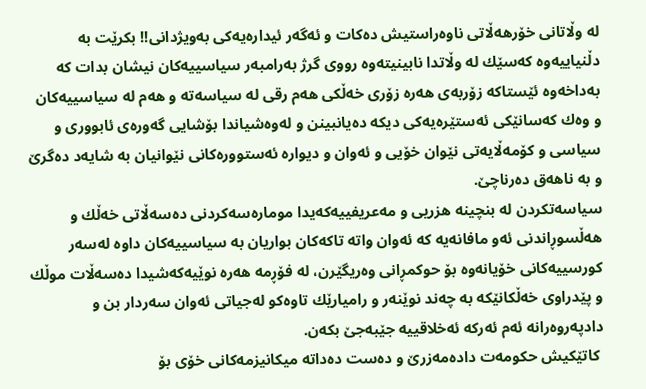له‌ وڵاتانی خۆرهه‌ڵاتی ناوه‌راستیش ده‌كات و ئه‌گه‌ر ئیداره‌یه‌كی به‌ویژدانی!! بكرێت به‌ دڵنیاییه‌وه‌ كه‌سێك له‌ وڵاتدا نابینیته‌وه‌ رووی گرژ به‌رامبه‌ر سیاسییه‌كان نیشان بدات كه‌ به‌داخه‌وه‌ ئێستاكه‌ زۆربه‌ی هه‌ره‌ زۆری خه‌ڵكی هه‌م رقی له‌ سیاسه‌ته‌ و هه‌م له‌ سیاسییه‌كان و وه‌ك كه‌سانێكی ئه‌ستێره‌یه‌كی دیكه‌ ده‌یانبینن و له‌وه‌شیاندا بۆشایی گه‌وره‌ی ئابووری و سیاسی و كۆمه‌ڵایه‌تی نێوان خۆیی و ئه‌وان و دیواره‌ ئه‌ستووره‌كانی نێوانیان به‌ شایه‌د ده‌گرێ‌ و به‌ ناهه‌ق ده‌رناچێ‌.
سیاسه‌تكردن له‌ بنچینه‌ هزریی و مه‌عریفییه‌كه‌یدا موماره‌سه‌كردنی ده‌سه‌ڵاتی خه‌ڵك و هه‌ڵسوڕاندنی ئه‌و مافانه‌یه‌ كه‌ ئه‌وان واته‌ تاكه‌كان بواریان به‌ سیاسییه‌كان داوه‌ له‌سه‌ر كورسییه‌كانی خۆیانه‌وه‌ بۆ حوكمڕانی وه‌ریگێرن، له‌ فۆڕمه‌ هه‌ره‌ نوێیه‌كه‌شیدا ده‌سه‌ڵات موڵك و پێدراوی خه‌ڵكانێكه‌ به‌ چه‌ند نوێنه‌ر و رامیارێك تاوه‌كو له‌جیاتی ئه‌وان سه‌ردار بن و دادپه‌روه‌رانه‌ ئه‌م ئه‌ركه‌ ئه‌خلاقییه‌ جێبه‌جێ‌ بكه‌ن.
 كاتێكیش حكومه‌ت داده‌مه‌زرێ‌ و ده‌ست ده‌داته‌ میكانیزمه‌كانی خۆی بۆ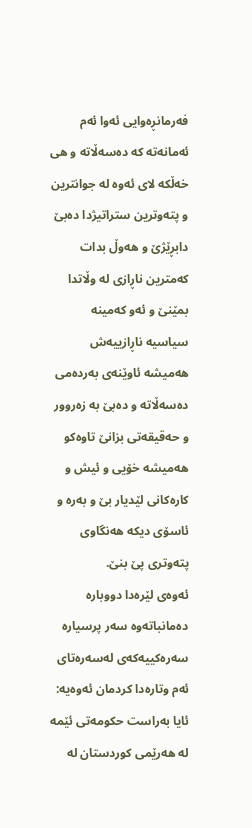فه‌رمانڕه‌وایی ئه‌وا ئه‌م ئه‌مانه‌ته‌ كه‌ ده‌سه‌ڵاته‌ و هی خه‌ڵكه‌ لای ئه‌وه‌ له‌ جوانترین و پته‌وترین ستراتیژدا ده‌بێ‌ دابڕێژێ‌ و هه‌وڵ بدات كه‌مترین ناڕازی له‌ وڵاتدا بمێنێ‌ و ئه‌و كه‌مینه‌ سیاسیه‌ ناڕازییه‌ش هه‌میشه‌ ئاوێنه‌ی به‌رده‌می ده‌سه‌ڵاته‌ و ده‌بێ‌ به‌ زه‌روور و حه‌قیقه‌تی بزانێ‌ تاوه‌كو هه‌میشه‌ خۆیی و ئیش و كاره‌كانی لێدیار بێ‌ و به‌ره‌ و ئاسۆی دیكه‌ هه‌نگاوی پته‌وتری پێ‌ بنێ‌.
ئه‌وه‌ی لێره‌دا دووباره‌ ده‌مانباته‌وه‌ سه‌ر پرسیاره‌ سه‌ره‌كییه‌كه‌ی له‌سه‌ره‌تای ئه‌م وتاره‌دا كردمان ئه‌وه‌یه‌: ئایا به‌راست حكومه‌تی ئێمه‌ له‌ هه‌رێمی كوردستان له‌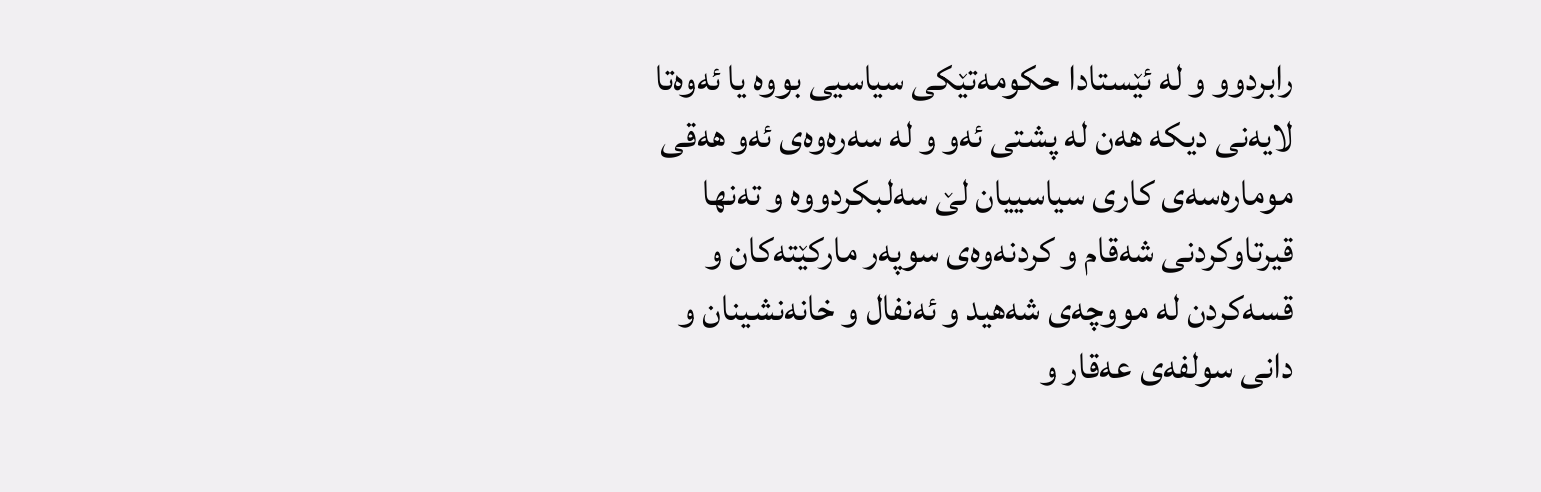رابردوو و له‌ ئێستادا حكومه‌تێكی سیاسیی بووه‌ یا ئه‌وه‌تا لایه‌نی دیكه‌ هه‌ن له‌ پشتی ئه‌و و له‌ سه‌ره‌وه‌ی ئه‌و هه‌قی موماره‌سه‌ی كاری سیاسییان لێ‌ سه‌لبكردووه‌ و ته‌نها قیرتاوكردنی شه‌قام و كردنه‌وه‌ی سوپه‌ر ماركێته‌كان و قسه‌كردن له‌ مووچه‌ی شه‌هید و ئه‌نفال و خانه‌نشینان و دانی سولفه‌ی عه‌قار و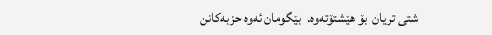شتی تریان  بۆ هێشتۆته‌وه‌.  بێگومان ئه‌وه‌ حزبه‌كانن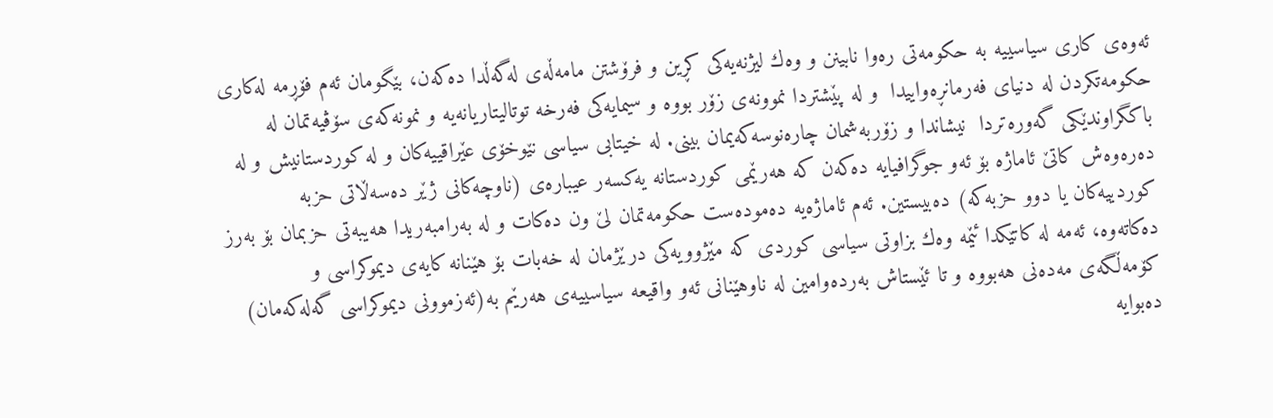ئه‌وه‌ی كاری سیاسییه‌ به‌ حكومه‌تی ره‌وا نابینن و وه‌ك لیژنه‌یه‌كی كڕین و فرۆشتن مامه‌ڵه‌ی له‌گه‌ڵدا ده‌كه‌ن، بێگومان ئه‌م فۆڕمه‌ له‌كاری حكومه‌تكردن له‌ دنیای فه‌رمانڕه‌واییدا  و له‌ پێشتردا نموونه‌ی زۆر بووه‌ و سیمایه‌كی فه‌رخه‌ توتالیتاریانه‌یه‌ و نمونه‌كه‌ی سۆڤیه‌تمان له‌ باكگراوندێكی گه‌وره‌تردا  نیشاندا و زۆربه‌شمان چاره‌نوسه‌كه‌یمان بینی. له‌ خیتابی سیاسی نێوخۆی عێراقییه‌كان و له‌ كوردستانیش و له‌ ده‌ره‌وه‌ش كاتێ‌ ئاماژه‌ بۆ ئه‌و جوگرافیایه‌ ده‌كه‌ن كه‌ هه‌رێمی كوردستانه‌ یه‌كسه‌ر عیباره‌ی (ناوچه‌كانی ژێر ده‌سه‌ڵاتی حزبه‌ كوردییه‌كان یا دوو حزبه‌كه‌) ده‌بیستین. ئه‌م ئاماژه‌یه‌ ده‌موده‌ست حكومه‌تمان لێ‌ ون ده‌كات و له‌ به‌رامبه‌ریدا هه‌یبه‌تی حزبمان بۆ به‌رز ده‌كاته‌وه‌، ئه‌مه‌ له‌ كاتێكدا ئێمه‌ وه‌ك بزاوتی سیاسی كوردی كه‌ مێژوویه‌كی درێژمان له‌ خه‌بات بۆ هێنانه‌ كایه‌ی دیموكراسی و كۆمه‌ڵگه‌ی مه‌ده‌نی هه‌بووه‌ و تا ئێستاش به‌رده‌وامین له‌ ناوهێنانی ئه‌و واقیعه‌ سیاسییه‌ی هه‌رێم به‌(ئه‌زموونی دیموكراسی گه‌له‌كه‌مان) ده‌بوایه‌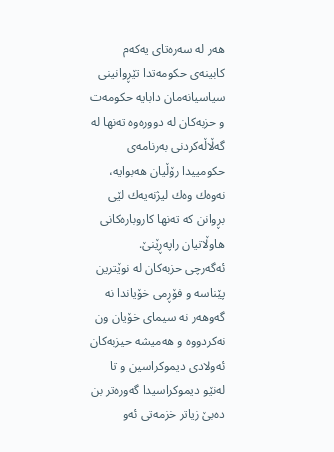هه‌ر له‌ سه‌ره‌تای یه‌كه‌م كابینه‌ی حكومه‌تدا تێڕوانینی سیاسیانه‌مان دابایه‌ حكومه‌ت و حزبه‌كان له‌ دووره‌وه‌ ته‌نها له‌ گه‌ڵاڵه‌كردنی به‌رنامه‌ی حكومییدا رۆڵیان هه‌بوایه‌، نه‌وه‌ك وه‌ك لیژنه‌یه‌ك لێی بڕوانن كه‌ ته‌نها كاروباره‌كانی هاوڵاتیان راپه‌ڕێنێ‌.
ئه‌گه‌رچی حزبه‌كان له‌ نوێترین پێناسه‌ و فۆڕمی خۆیاندا نه‌ گه‌وهه‌ر نه‌ سیمای خۆیان ون نه‌كردووه‌ و هه‌میشه‌ حیزبه‌كان ئه‌ولادی دیموكراسین و تا له‌نێو دیموكراسیدا گه‌وره‌تر بن ده‌بێ‌ زیاتر خزمه‌تی ئه‌و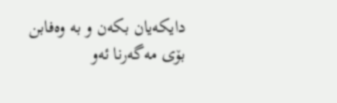دایكه‌یان بكه‌ن و به‌ وه‌فابن بۆی مه‌گه‌رنا ئه‌و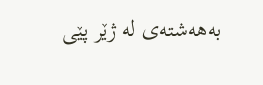به‌هه‌شته‌ی له‌ ژێر پێی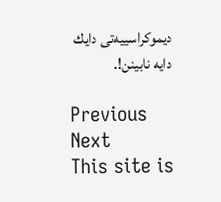دیموكراسییه‌تی دایك دایه‌ نابینن!.

Previous
Next
This site is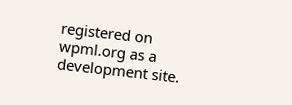registered on wpml.org as a development site.